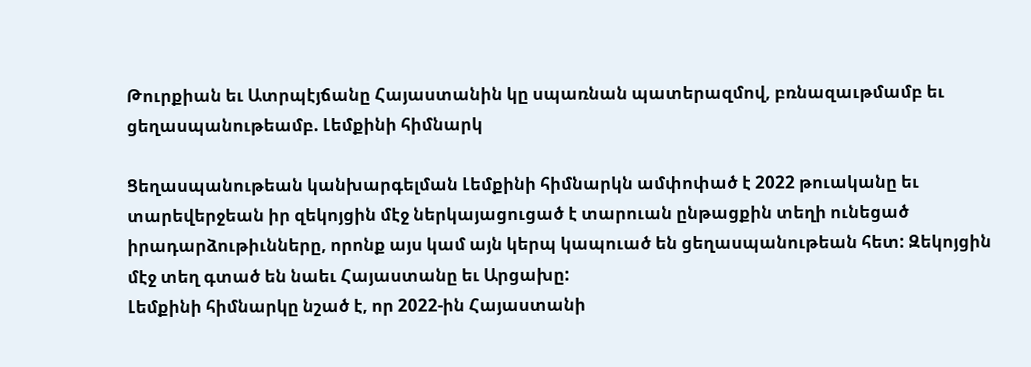Թուրքիան եւ Ատրպէյճանը Հայաստանին կը սպառնան պատերազմով, բռնազաւթմամբ եւ ցեղասպանութեամբ. Լեմքինի հիմնարկ

Ցեղասպանութեան կանխարգելման Լեմքինի հիմնարկն ամփոփած է 2022 թուականը եւ տարեվերջեան իր զեկոյցին մէջ ներկայացուցած է տարուան ընթացքին տեղի ունեցած իրադարձութիւնները, որոնք այս կամ այն կերպ կապուած են ցեղասպանութեան հետ: Զեկոյցին մէջ տեղ գտած են նաեւ Հայաստանը եւ Արցախը:
Լեմքինի հիմնարկը նշած է, որ 2022-ին Հայաստանի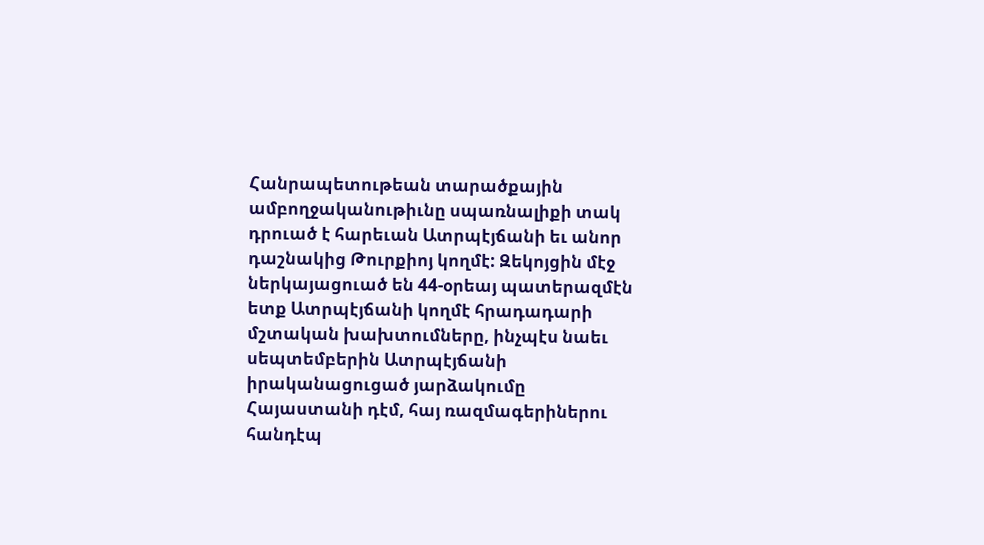Հանրապետութեան տարածքային ամբողջականութիւնը սպառնալիքի տակ դրուած է հարեւան Ատրպէյճանի եւ անոր դաշնակից Թուրքիոյ կողմէ: Զեկոյցին մէջ ներկայացուած են 44-օրեայ պատերազմէն ետք Ատրպէյճանի կողմէ հրադադարի մշտական խախտումները, ինչպէս նաեւ սեպտեմբերին Ատրպէյճանի իրականացուցած յարձակումը Հայաստանի դէմ, հայ ռազմագերիներու հանդէպ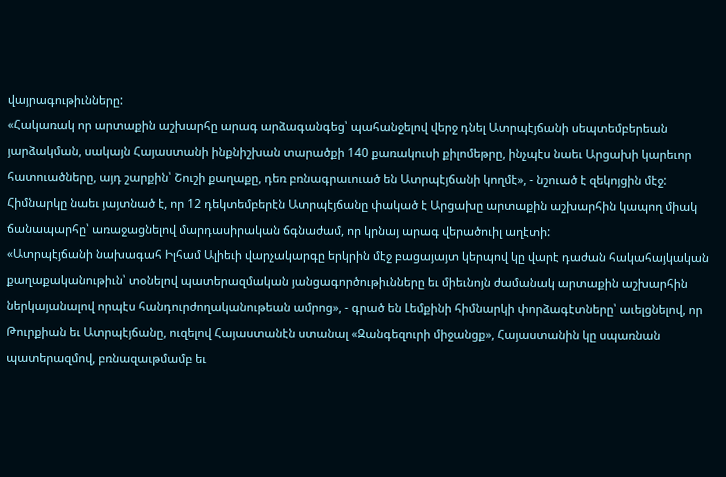վայրագութիւնները:
«Հակառակ որ արտաքին աշխարհը արագ արձագանգեց՝ պահանջելով վերջ դնել Ատրպէյճանի սեպտեմբերեան յարձակման, սակայն Հայաստանի ինքնիշխան տարածքի 140 քառակուսի քիլոմեթրը, ինչպէս նաեւ Արցախի կարեւոր հատուածները, այդ շարքին՝ Շուշի քաղաքը, դեռ բռնագրաւուած են Ատրպէյճանի կողմէ», - նշուած է զեկոյցին մէջ:
Հիմնարկը նաեւ յայտնած է, որ 12 դեկտեմբերէն Ատրպէյճանը փակած է Արցախը արտաքին աշխարհին կապող միակ ճանապարհը՝ առաջացնելով մարդասիրական ճգնաժամ, որ կրնայ արագ վերածուիլ աղէտի:
«Ատրպէյճանի նախագահ Իլհամ Ալիեւի վարչակարգը երկրին մէջ բացայայտ կերպով կը վարէ դաժան հակահայկական քաղաքականութիւն՝ տօնելով պատերազմական յանցագործութիւնները եւ միեւնոյն ժամանակ արտաքին աշխարհին ներկայանալով որպէս հանդուրժողականութեան ամրոց», - գրած են Լեմքինի հիմնարկի փորձագէտները՝ աւելցնելով, որ Թուրքիան եւ Ատրպէյճանը, ուզելով Հայաստանէն ստանալ «Զանգեզուրի միջանցք», Հայաստանին կը սպառնան պատերազմով, բռնազաւթմամբ եւ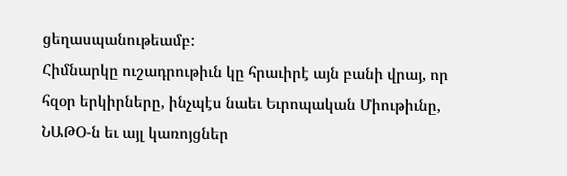ցեղասպանութեամբ:
Հիմնարկը ուշադրութիւն կը հրաւիրէ այն բանի վրայ, որ հզօր երկիրները, ինչպէս նաեւ Եւրոպական Միութիւնը, ՆԱԹՕ-ն եւ այլ կառոյցներ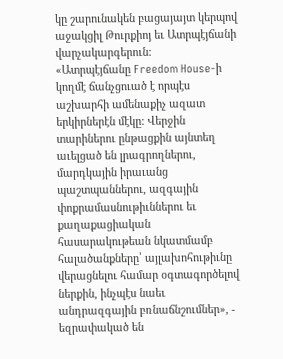կը շարունակեն բացայայտ կերպով աջակցիլ Թուրքիոյ եւ Ատրպէյճանի վարչակարգերուն:
«Ատրպէյճանը Freedom House-ի կողմէ ճանչցուած է որպէս աշխարհի ամենաքիչ ազատ երկիրներէն մէկը: Վերջին տարիներու ընթացքին այնտեղ աւելցած են լրագրողներու, մարդկային իրաւանց պաշտպաններու, ազգային փոքրամասնութիւններու եւ քաղաքացիական հասարակութեան նկատմամբ հալածանքները՝ այլախոհութիւնը վերացնելու համար օգտագործելով ներքին, ինչպէս նաեւ անդրազգային բռնաճնշումներ», - եզրափակած են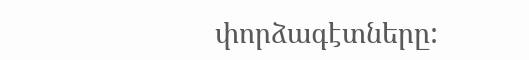փորձագէտները: